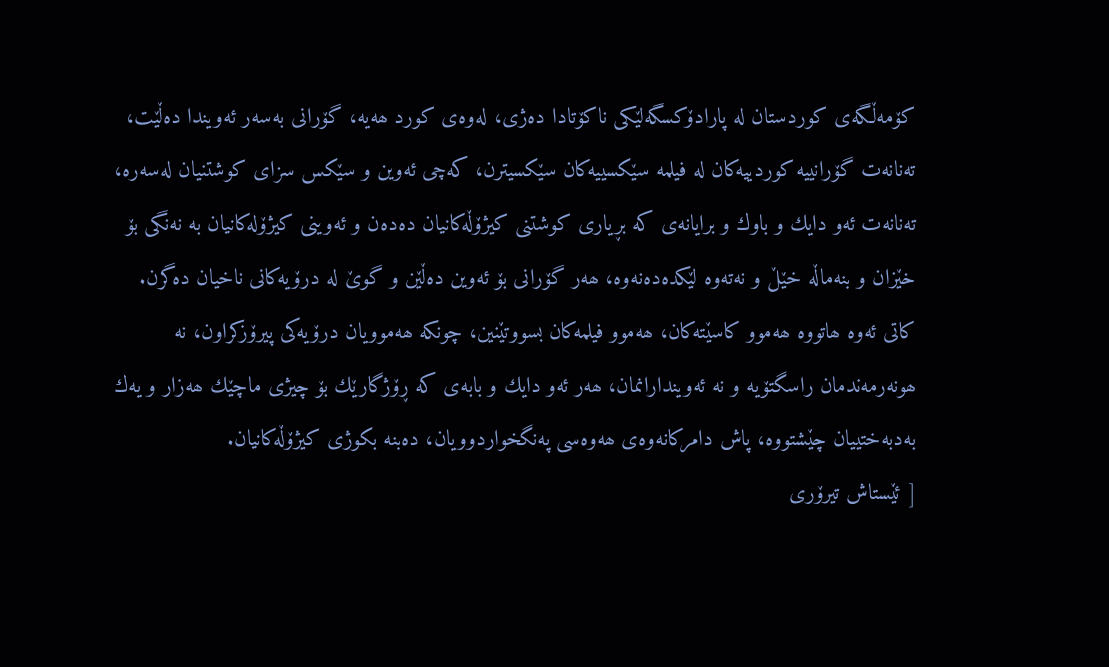كۆمەڵگەی كوردستان لە پارادۆكسگەلێكی ناكۆتادا دەژی، لەوەی كورد ھەیە، گۆرانی بەسەر ئەویندا دەڵێت، تەنانەت گۆرانییە كوردییەكان لە فیلمە سێكسییەكان سێكسیترن، كەچی ئەوین و سێكس سزای كوشتنیان لەسەرە، تەنانەت ئەو دایك و باوك و برایانەی كە بڕیاری كوشتنی كیژۆڵەكانیان دەدەن و ئەوینی كیژۆلەكانیان بە نەنگی بۆ خێزان و بنەماڵە خێڵ و نەتەوە لێكدەدەنەوە، ھەر گۆرانی بۆ ئەوین دەڵێن و گوێ لە درۆیەكانی ناخیان دەگرن.
كاتی ئەوە ھاتووە ھەموو كاسێتەكان، ھەموو فیلمەكان بسووتێنین، چونكە ھەموویان درۆیەكی پیرۆزكراون، نە ھونەرمەندمان راسگتۆیە و نە ئەویندارانمان، ھەر ئەو دایك و بابەی كە ڕۆژگارێك بۆ چیژی ماچێك ھەزار و یەك بەدبەختییان چێشتووە، پاش دامركانەوەی ھەوەسی پەنگخواردوویان، دەبنە بكوژی كیژۆڵەكانیان.
[ ئێستاش تیرۆری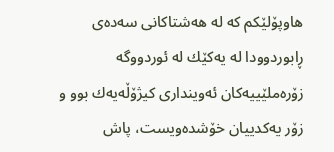ھاوپۆلێكم كە لە ھەشتاكانی سەدەی ڕابوردوودا لە یەكێك لە ئوردووگە زۆرەملێییەكان ئەوینداری كیژۆڵەیەك بوو و زۆر یەكدییان خۆشدەویست، پاش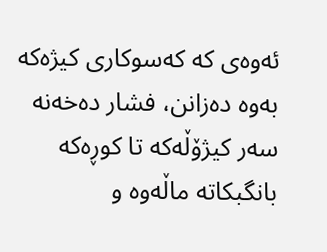ئەوەی كە كەسوكاری كیژەكە بەوە دەزانن، فشار دەخەنە سەر كیژۆڵەكە تا كوڕەكە بانگبكاتە ماڵەوە و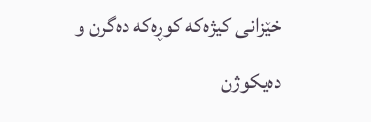خێزانی كیژەكە كوڕەكە دەگرن و دەیكوژن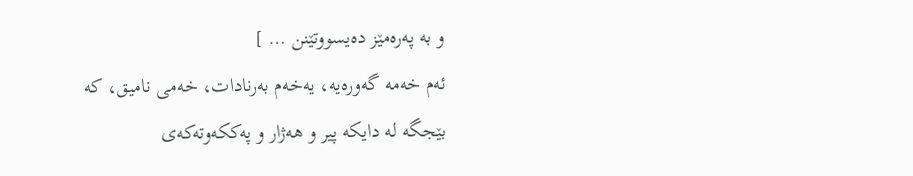و بە پەرەمێز دەیسووتێنن … ]
ئەم خەمە گەورەیە، یەخەم بەرنادات، خەمی نامیق، كە بێجگە لە دایكە پیر و ھەژار و پەككەوتەكەی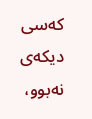كەسی دیكەی نەبوو،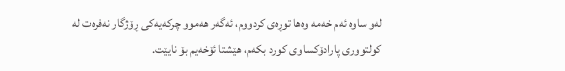لەو ساوە ئەم خەمە وەھا توڕەی كردووم، ئەگەر ھەموو چركەیەكی ڕۆژگار نەفرەت لە كولتووری پارادۆكساوی كورد بكەم، ھێشتا ئۆخەیم بۆ نایێت.